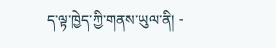ད་ལྟ་ཁྱེད་ཀྱི་གནས་ཡུལ་ནི། -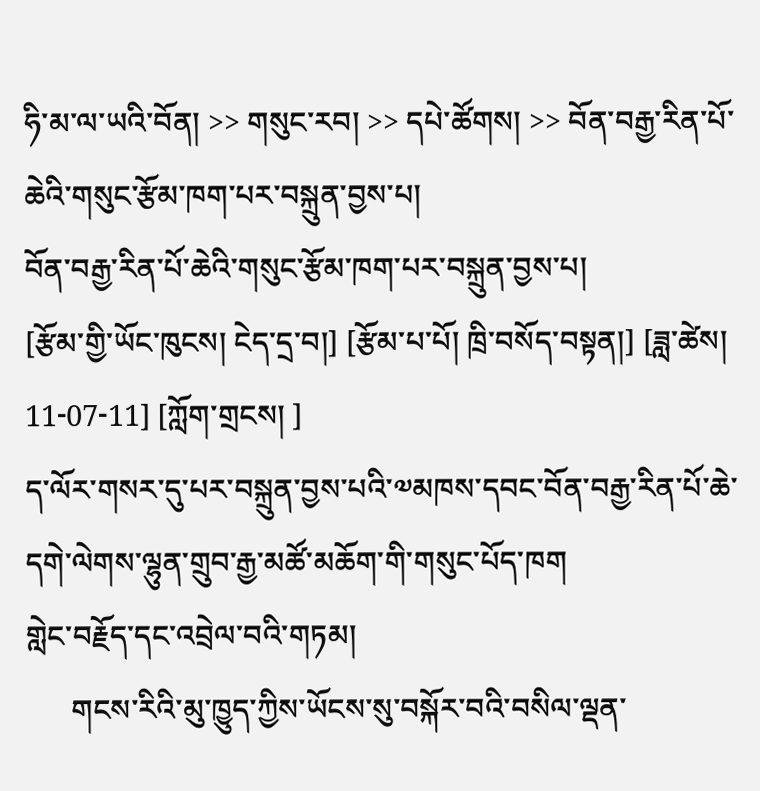ཧི་མ་ལ་ཡའི་བོན། >> གསུང་རབ། >> དཔེ་ཚོགས། >> བོན་བརྒྱ་རིན་པོ་ཆེའི་གསུང་རྩོམ་ཁག་པར་བསྐྲུན་བྱས་པ།
བོན་བརྒྱ་རིན་པོ་ཆེའི་གསུང་རྩོམ་ཁག་པར་བསྐྲུན་བྱས་པ།
[རྩོམ་གྱི་ཡོང་ཁུངས། ངེད་དྲ་བ།] [རྩོམ་པ་པོ། ཁྲི་བསོད་བསྟན།] [ཟླ་ཚེས། 11-07-11] [ཀློག་གྲངས། ]
ད་ལོར་གསར་དུ་པར་བསྐྲུན་བྱས་པའི་༧མཁས་དབང་བོན་བརྒྱ་རིན་པོ་ཆེ་དགེ་ལེགས་ལྷུན་གྲུབ་རྒྱ་མཚོ་མཆོག་གི་གསུང་པོད་ཁག
གླེང་བརྗོད་དང་འབྲེལ་བའི་གཏམ།
      གངས་རིའི་མུ་ཁྱུད་ཀྱིས་ཡོངས་སུ་བསྐོར་བའི་བསིལ་ལྡན་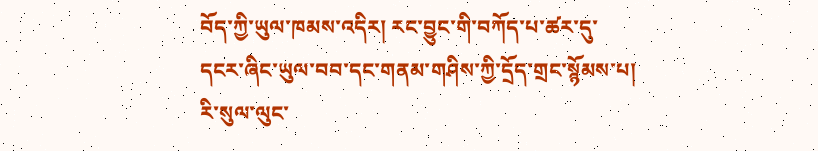བོད་ཀྱི་ཡུལ་ཁམས་འདིར། རང་བྱུང་གི་བཀོད་པ་ཚར་དུ་དངར་ཞིང་ཡུལ་བབ་དང་གནམ་གཤིས་ཀྱི་དྲོད་གྲང་སྙོམས་པ། རི་སུལ་ལུང་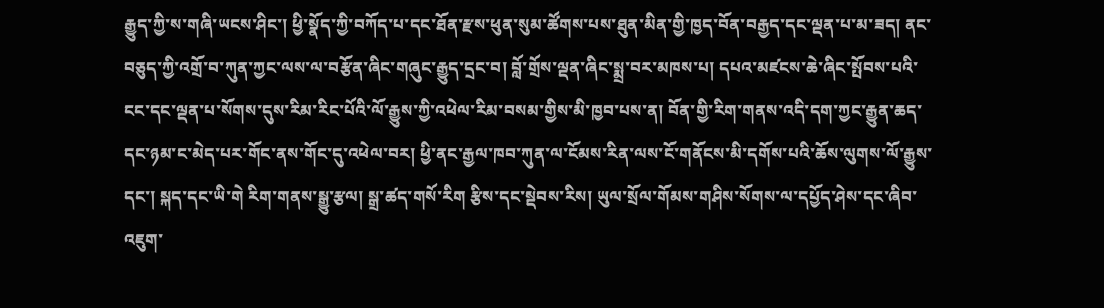རྒྱུད་ཀྱི་ས་གཞི་ཡངས་ཤིང་། ཕྱི་སྣོད་ཀྱི་བཀོད་པ་དང་ཐོན་རྫས་ཕུན་སུམ་ཚོགས་པས་ཐུན་མིན་གྱི་ཁྱད་བོན་བརྒྱད་དང་ལྡན་པ་མ་ཟད། ནང་བཅུད་ཀྱི་འགྲོ་བ་ཀུན་ཀྱང་ལས་ལ་བརྩོན་ཞིང་གཞུང་རྒྱུད་དྲང་བ། བློ་གྲོས་ལྡན་ཞིང་སྨྲ་བར་མཁས་པ། དཔའ་མཛངས་ཆེ་ཞིང་སྤོབས་པའི་ངང་དང་ལྡན་པ་སོགས་དུས་རིམ་རིང་པོའི་ལོ་རྒྱུས་ཀྱི་འཕེལ་རིམ་བསམ་གྱིས་མི་ཁྱབ་པས་ན། བོན་གྱི་རིག་གནས་འདི་དག་ཀྱང་རྒྱུན་ཆད་དང་ཉམ་ང་མེད་པར་གོང་ནས་གོང་དུ་འཕེལ་བར། ཕྱི་ནང་རྒྱལ་ཁབ་ཀུན་ལ་ངོམས་རིན་ལས་ངོ་གནོངས་མི་དགོས་པའི་ཆོས་ལུགས་ལོ་རྒྱུས་དང་། སྐད་དང་ཡི་གེ རིག་གནས་སྒྱུ་རྩལ། སྒྲ་ཚད་གསོ་རིག རྩིས་དང་སྡེབས་རིས། ཡུལ་སྲོལ་གོམས་གཤིས་སོགས་ལ་དཔྱོད་ཤེས་དང་ཞིབ་འཇུག་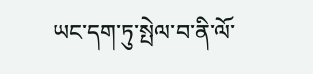ཡང་དག་ཏུ་སྤེལ་བ་ནི་ལོ་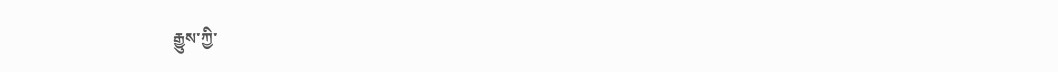རྒྱུས་ཀྱི་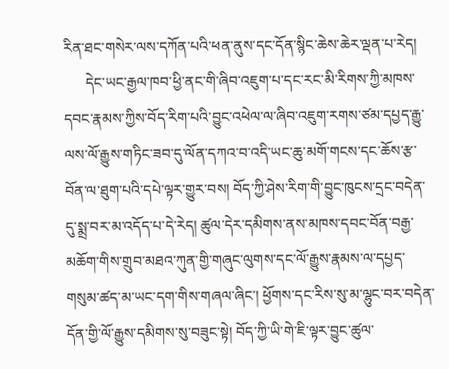རིན་ཐང་གསེར་ལས་དཀོན་པའི་ཕན་ནུས་དང་དོན་སྙིང་ཆེས་ཆེར་ལྡན་པ་རེད།
      དེང་ཡང་རྒྱལ་ཁབ་ཕྱི་ནང་གི་ཞིབ་འཇུག་པ་དང་རང་མི་རིགས་ཀྱི་མཁས་དབང་རྣམས་ཀྱིས་བོད་རིག་པའི་བྱུང་འཕེལ་ལ་ཞིབ་འཇུག་རགས་ཙམ་དཔྱད་རྒྱུ་ལས་ལོ་རྒྱུས་གཏིང་ཟབ་དུ་ལོན་དཀའ་བ་འདི་ཡང་ཆུ་མགོ་གངས་དང་ཆོས་རྩ་བོན་ལ་ཐུག་པའི་དཔེ་ལྟར་གྱུར་བས། བོད་ཀྱི་ཤེས་རིག་གི་བྱུང་ཁུངས་དྲང་བདེན་དུ་སྨྲ་བར་མ་འདོད་པ་དེ་རེད། ཚུལ་དེར་དམིགས་ནས་མཁས་དབང་བོན་བརྒྱ་མཆོག་གིས་གྲུབ་མཐའ་ཀུན་གྱི་གཞུང་ལུགས་དང་ལོ་རྒྱུས་རྣམས་ལ་དཔྱད་གསུམ་ཚད་མ་ཡང་དག་གིས་གཞལ་ཞིང་། ཕྱོགས་དང་རིས་སུ་མ་ལྷུང་བར་བདེན་དོན་གྱི་ལོ་རྒྱུས་དམིགས་སུ་བཟུང་སྟེ། བོད་ཀྱི་ཡི་གེ་ཇི་ལྟར་བྱུང་ཚུལ་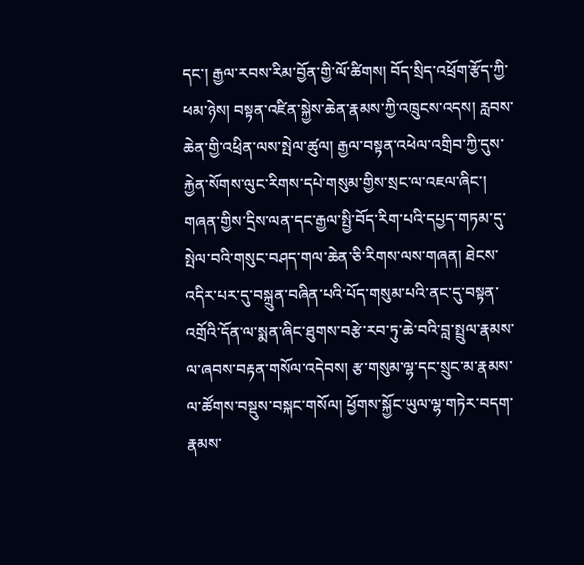དང་། རྒྱལ་རབས་རིམ་བྱོན་གྱི་ལོ་ཚིགས། བོད་སྲིད་འཕྲོག་རྩོད་ཀྱི་ཕམ་ཉེས། བསྟན་འཛིན་སྐྱེས་ཆེན་རྣམས་ཀྱི་འཁྲུངས་འདས། རླབས་ཆེན་གྱི་འཕྲིན་ལས་སྤེལ་ཚུལ། རྒྱལ་བསྟན་འཕེལ་འགྲིབ་ཀྱི་དུས་རྐྱེན་སོགས་ལུང་རིགས་དཔེ་གསུམ་གྱིས་སྲང་ལ་འཇལ་ཞིང་། གཞན་གྱིས་དྲིས་ལན་དང་རྒྱལ་སྤྱི་བོད་རིག་པའི་དཔྱད་གཏམ་དུ་སྤེལ་བའི་གསུང་བཤད་གལ་ཆེན་ཅི་རིགས་ལས་གཞན། ཐེངས་འདིར་པར་དུ་བསྐྲུན་བཞིན་པའི་པོད་གསུམ་པའི་ནང་དུ་བསྟན་འགྲོའི་དོན་ལ་སྨན་ཞིང་ཐུགས་བརྩེ་རབ་ཏུ་ཆེ་བའི་བླ་སྤྲུལ་རྣམས་ལ་ཞབས་བརྟན་གསོལ་འདེབས། རྩ་གསུམ་ལྷ་དང་སྲུང་མ་རྣམས་ལ་ཚོགས་བསྡུས་བསྐང་གསོལ། ཕྱོགས་སྐྱོང་ཡུལ་ལྷ་གཏེར་བདག་རྣམས་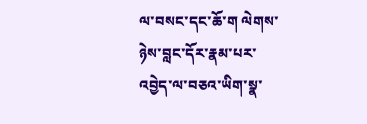ལ་བསང་དང་ཆོ་ག ལེགས་ཉེས་བླང་དོར་རྣམ་པར་འབྱེད་ལ་བཅའ་ཡིག་སྣ་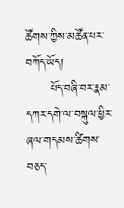ཚོགས་ཀྱིས་མཚོན་པར་བཀོད་ཡོད།
      པོད་བཞི་བར་རྣམ་དཀར་དགེ་ལ་བསྐུལ་ཕྱིར་ཞལ་གདམས་ཚིགས་བཅད་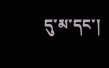དུ་མ་དང་།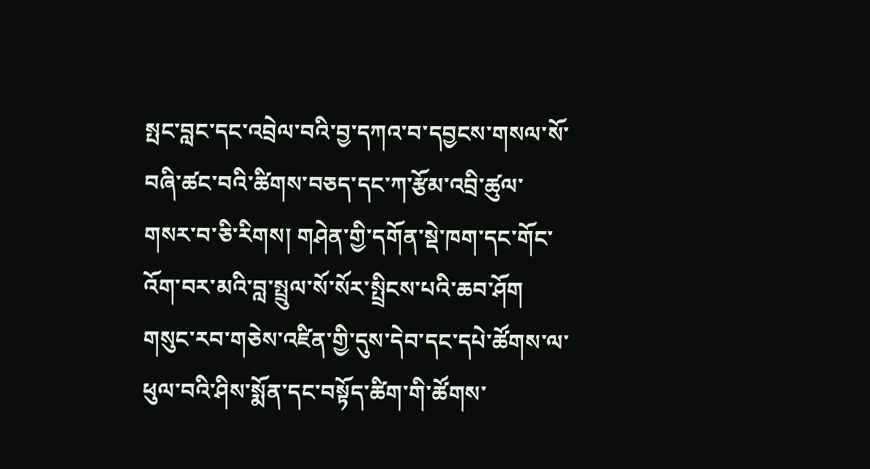སྤང་བླང་དང་འབྲེལ་བའི་བྱ་དཀའ་བ་དབྱངས་གསལ་སོ་བཞི་ཚང་བའི་ཚིགས་བཅད་དང་ཀ་རྩོམ་འབྲི་ཚུལ་གསར་བ་ཅི་རིགས། གཤེན་གྱི་དགོན་སྡེ་ཁག་དང་གོང་འོག་བར་མའི་བླ་སྤྲུལ་སོ་སོར་སྤྲིངས་པའི་ཆབ་ཤོག གསུང་རབ་གཅེས་འཛིན་གྱི་དུས་དེབ་དང་དཔེ་ཚོགས་ལ་ཕུལ་བའི་ཤིས་སྨོན་དང་བསྟོད་ཚིག་གི་ཚོགས་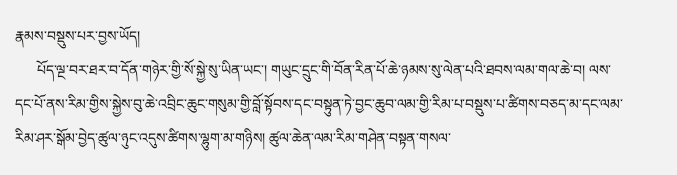རྣམས་བསྡུས་པར་བྱས་ཡོད།
      པོད་ལྔ་བར་ཐར་བ་དོན་གཉེར་གྱི་སོ་སྐྱེ་སུ་ཡིན་ཡང་། གཡུང་དྲུང་གི་བོན་རིན་པོ་ཆེ་ཉམས་སུ་ལེན་པའི་ཐབས་ལམ་གལ་ཆེ་བ། ལས་དང་པོ་ནས་རིམ་གྱིས་སྐྱེས་བུ་ཆེ་འབྲིང་ཆུང་གསུམ་གྱི་བློ་སྟོབས་དང་བསྟུན་ཏེ་བྱང་ཆུབ་ལམ་གྱི་རིམ་པ་བསྡུས་པ་ཚིགས་བཅད་མ་དང་ལམ་རིམ་ཤར་སྒོམ་བྱེད་ཚུལ་ཉུང་འདུས་ཚིགས་ལྷུག་མ་གཉིས། ཚུལ་ཆེན་ལམ་རིམ་གཤེན་བསྟན་གསལ་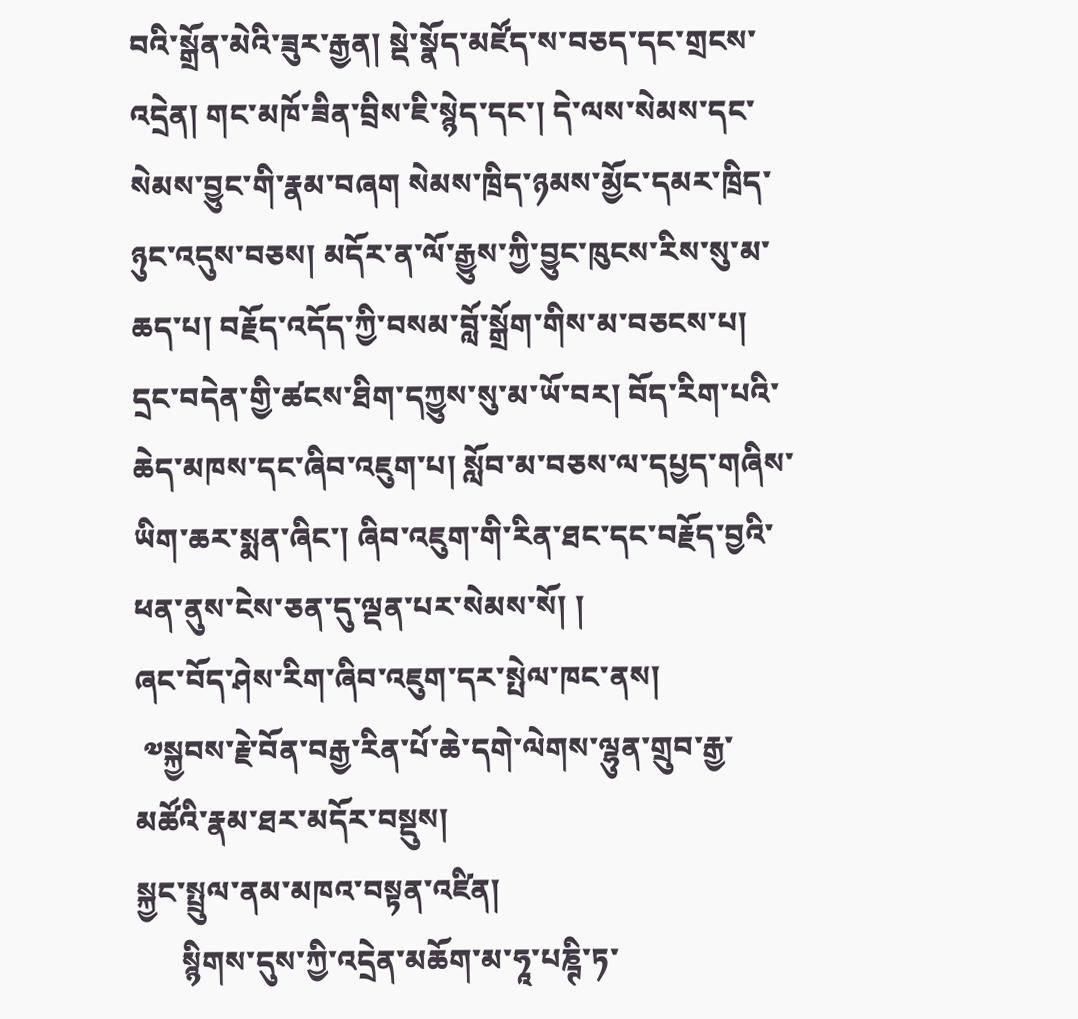བའི་སྒྲོན་མེའི་ཟུར་རྒྱན། སྡེ་སྣོད་མཛོད་ས་བཅད་དང་གྲངས་འདྲེན། གང་མཁོ་ཟིན་བྲིས་ཇི་སྙེད་དང་། དེ་ལས་སེམས་དང་སེམས་བྱུང་གི་རྣམ་བཞག སེམས་ཁྲིད་ཉམས་མྱོང་དམར་ཁྲིད་ཉུང་འདུས་བཅས། མདོར་ན་ལོ་རྒྱུས་ཀྱི་བྱུང་ཁུངས་རིས་སུ་མ་ཆད་པ། བརྗོད་འདོད་ཀྱི་བསམ་བློ་སྒྲོག་གིས་མ་བཅངས་པ། དྲང་བདེན་གྱི་ཚངས་ཐིག་དཀྱུས་སུ་མ་ཡོ་བར། བོད་རིག་པའི་ཆེད་མཁས་དང་ཞིབ་འཇུག་པ། སློབ་མ་བཅས་ལ་དཔྱད་གཞིས་ཡིག་ཆར་སྨན་ཞིང་། ཞིབ་འཇུག་གི་རིན་ཐང་དང་བརྗོད་བྱའི་ཕན་ནུས་ངེས་ཅན་དུ་ལྡན་པར་སེམས་སོ། །
ཞང་བོད་ཤེས་རིག་ཞིབ་འཇུག་དར་སྤེལ་ཁང་ནས།
 ༧སྐྱབས་རྗེ་བོན་བརྒྱ་རིན་པོ་ཆེ་དགེ་ལེགས་ལྷུན་གྲུབ་རྒྱ་མཚོའི་རྣམ་ཐར་མདོར་བསྡུས།
སྐྱང་སྤྲུལ་ནམ་མཁའ་བསྟན་འཛིན།
      སྙིགས་དུས་ཀྱི་འདྲེན་མཆོག་མ་ཧཱ་པཎྚི་ཏ་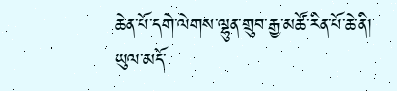ཆེན་པོ་དགེ་ལེགས་ལྷུན་གྲུབ་རྒྱ་མཚོ་རིན་པོ་ཆེ་ནི། ཡུལ་མདོ་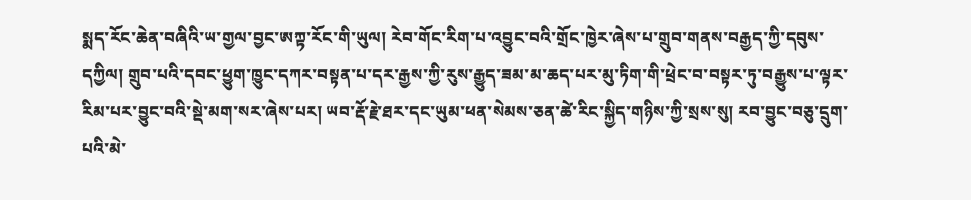སྨད་རོང་ཆེན་བཞིའི་ཡ་གྱལ་བྱང་ཨཀྟ་རོང་གི་ཡུལ། རེབ་གོང་རིག་པ་འབྱུང་བའི་གྲོང་ཁྱེར་ཞེས་པ་གྲུབ་གནས་བརྒྱད་ཀྱི་དབུས་དཀྱིལ། གྲུབ་པའི་དབང་ཕྱུག་ཁྱུང་དཀར་བསྟན་པ་དར་རྒྱས་ཀྱི་རུས་རྒྱུད་ཟམ་མ་ཆད་པར་མུ་ཏིག་གི་ཕྲེང་བ་བསྟར་ཏུ་བརྒྱུས་པ་ལྟར་རིམ་པར་བྱུང་བའི་སྡེ་མག་སར་ཞེས་པར། ཡབ་རྡོ་རྗེ་ཐར་དང་ཡུམ་ཕན་སེམས་ཅན་ཚེ་རིང་སྐྱིད་གཉིས་ཀྱི་སྲས་སུ། རབ་བྱུང་བཅུ་དྲུག་པའི་མེ་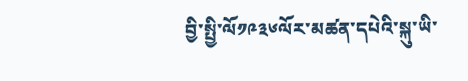བྱི་སྤྱི་ལོ༡༩༣༦ལོར་མཚན་དཔེའི་སྐུ་ཡི་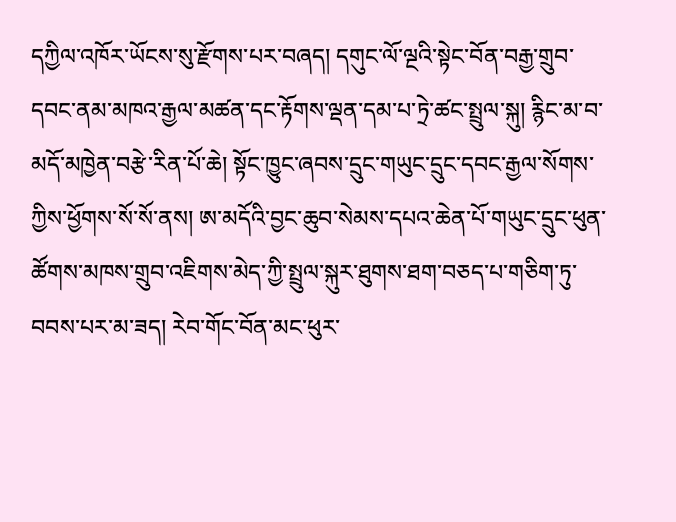དཀྱིལ་འཁོར་ཡོངས་སུ་རྫོགས་པར་བཞད། དགུང་ལོ་ལྔའི་སྟེང་བོན་བརྒྱ་གྲུབ་དབང་ནམ་མཁའ་རྒྱལ་མཚན་དང་རྟོགས་ལྡན་དམ་པ་ཏྲེ་ཚང་སྤྲུལ་སྐུ། རྙིང་མ་བ་མདོ་མཁྱེན་བརྩེ་རིན་པོ་ཆེ། སྟོང་ཁྱུང་ཞབས་དྲུང་གཡུང་དྲུང་དབང་རྒྱལ་སོགས་ཀྱིས་ཕྱོགས་སོ་སོ་ནས། ཨ་མདོའི་བྱང་ཆུབ་སེམས་དཔའ་ཆེན་པོ་གཡུང་དྲུང་ཕུན་ཚོགས་མཁས་གྲུབ་འཇིགས་མེད་ཀྱི་སྤྲུལ་སྐུར་ཐུགས་ཐག་བཅད་པ་གཅིག་ཏུ་བབས་པར་མ་ཟད། རེབ་གོང་བོན་མང་ཕུར་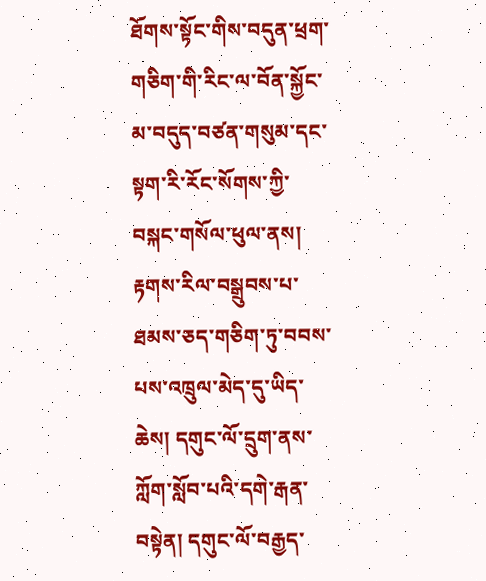ཐོགས་སྟོང་གིས་བདུན་ཕྲག་གཅིག་གི་རིང་ལ་བོན་སྐྱོང་མ་བདུད་བཙན་གསུམ་དང་སྟག་རི་རོང་སོགས་ཀྱི་བསྐང་གསོལ་ཕུལ་ནས། རྟགས་རིལ་བསྒྲུབས་པ་ཐམས་ཅད་གཅིག་ཏུ་བབས་པས་འཁྲུལ་མེད་དུ་ཡིད་ཆེས། དགུང་ལོ་དྲུག་ནས་ཀློག་སློབ་པའི་དགེ་རྒན་བསྟེན། དགུང་ལོ་བརྒྱད་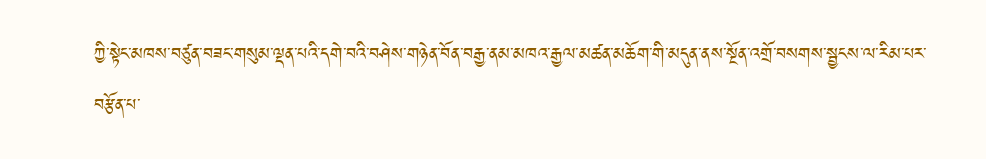ཀྱི་སྟེང་མཁས་བཙུན་བཟང་གསུམ་ལྡན་པའི་དགེ་བའི་བཤེས་གཉེན་བོན་བརྒྱ་ནམ་མཁའ་རྒྱལ་མཚན་མཆོག་གི་མདུན་ནས་སྔོན་འགྲོ་བསགས་སྦྱངས་ལ་རིམ་པར་བརྩོན་པ་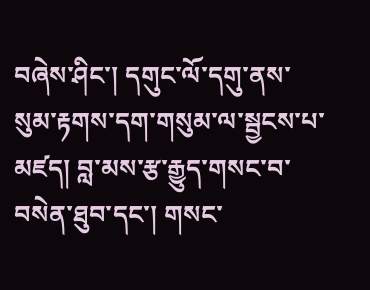བཞེས་ཤིང་། དགུང་ལོ་དགུ་ནས་སུམ་རྟགས་དག་གསུམ་ལ་སྦྱངས་པ་མཛད། བླ་མས་རྩ་རྒྱུད་གསང་བ་བསེན་ཐུབ་དང་། གསང་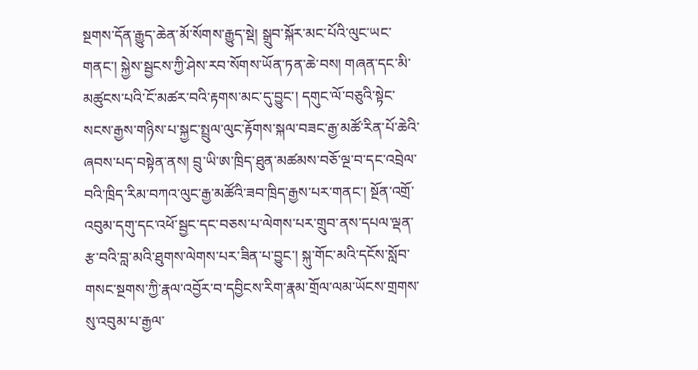སྔགས་དོན་རྒྱུད་ཆེན་མོ་སོགས་རྒྱུད་སྡེ། སྒྲུབ་སྐོར་མང་པོའི་ལུང་ཡང་གནང་། སྐྱེས་སྦྱངས་ཀྱི་ཤེས་རབ་སོགས་ཡོན་ཏན་ཆེ་བས། གཞན་དང་མི་མཚུངས་པའི་ངོ་མཚར་བའི་རྟགས་མང་དུ་བྱུང་། དགུང་ལོ་བཅུའི་སྟེང་སངས་རྒྱས་གཉིས་པ་སྐྱང་སྤྲུལ་ལུང་རྟོགས་སྐལ་བཟང་རྒྱ་མཚོ་རིན་པོ་ཆེའི་ཞབས་པད་བསྟེན་ནས། བྲུ་ཡི་ཨ་ཁྲིད་ཐུན་མཚམས་བཅོ་ལྔ་བ་དང་འབྲེལ་བའི་ཁྲིད་རིམ་བཀའ་ལུང་རྒྱ་མཚོའི་ཟབ་ཁྲིད་རྒྱས་པར་གནང་། སྔོན་འགྲོ་འབུམ་དགུ་དང་འཕོ་སྦྱང་དང་བཅས་པ་ལེགས་པར་གྲུབ་ནས་དཔལ་ལྡན་རྩ་བའི་བླ་མའི་ཐུགས་ལེགས་པར་ཟིན་པ་བྱུང་། སྐུ་གོང་མའི་དངོས་སློབ་གསང་སྔགས་ཀྱི་རྣལ་འབྱོར་བ་དབྱིངས་རིག་རྣམ་གྲོལ་ལམ་ཡོངས་གྲགས་སུ་འབུམ་པ་རྒྱལ་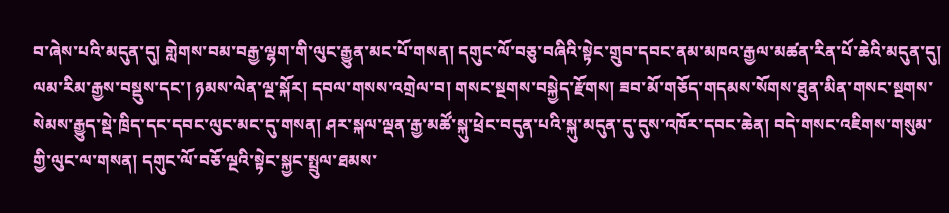བ་ཞེས་པའི་མདུན་དུ། གླེགས་བམ་བརྒྱ་ལྷག་གི་ལུང་རྒྱུན་མང་པོ་གསན། དགུང་ལོ་བཅུ་བཞིའི་སྟེང་གྲུབ་དབང་ནམ་མཁའ་རྒྱལ་མཚན་རིན་པོ་ཆེའི་མདུན་དུ། ལམ་རིམ་རྒྱས་བསྡུས་དང་། ཉམས་ལེན་ལྔ་སྐོར། དབལ་གསས་འགྲེལ་བ། གསང་སྔགས་བསྐྱེད་རྫོགས། ཟབ་མོ་གཅོད་གདམས་སོགས་ཐུན་མིན་གསང་སྔགས་སེམས་རྒྱུད་སྡེ་ཁྲིད་དང་དབང་ལུང་མང་དུ་གསན། ཤར་སྐལ་ལྡན་རྒྱ་མཚོ་སྐུ་ཕྲེང་བདུན་པའི་སྐུ་མདུན་དུ་དུས་འཁོར་དབང་ཆེན། བདེ་གསང་འཇིགས་གསུམ་གྱི་ལུང་ལ་གསན། དགུང་ལོ་བཅོ་ལྔའི་སྟེང་སྐྱང་སྤྲུལ་ཐམས་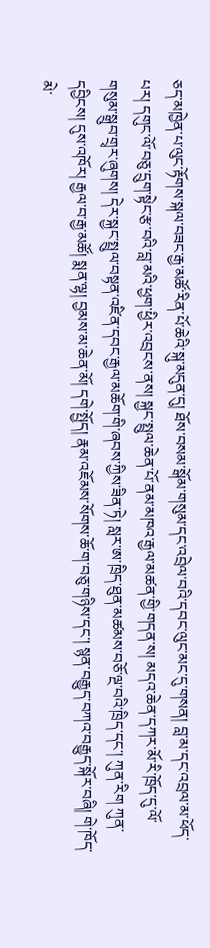ཅད་མཁྱེན་པ་ལུང་རྟོགས་སྐལ་བཟང་རྒྱ་མཚོ་རིན་པོ་ཆེའི་སྐུ་མདུན་དུ། ཐོས་བསམ་སྒོམ་གསུམ་དང་འབྲེལ་བའི་དབང་ལུང་མང་དུ་གསན། བླ་མ་དང་འབྲལ་མ་ཕོད་པར། དགུང་ལོ་བཅུ་དྲུག་སྟེང་རྩ་བའི་བླ་མའི་ཕྱག་ཕྱིར་འབྲངས་ནས། སྐྱང་སྤྲུལ་ཆེན་པོ་ནམ་མཁའ་རྒྱལ་མཚན་གྱི་གདན་ས། མདའ་ཆེན་དཀར་མོ་རི་ཁྲོད་དུ་ལོ་གསུམ་སྒྲུབ་གྲྭར་ཞུགས། དེར་སྐྱང་སྤྲུལ་བསྟན་འཛིན་དབང་རྒྱལ་མཆོག་གི་ཞབས་ཀྱིས་ཟིན་ཏེ། སླར་ཨ་ཁྲིད་ཐུན་མཚམས་བཅོ་ལྔ་བའི་ཁྲིད་དང་། ཀུན་རིག ཀུན་དབྱིངས། དུས་འཁོར། རྒྱལ་བ་རྒྱ་མཚོ། སྨན་ལྷ། བྱམས་མ་ཆེན་མོ། དགེ་སྤྱོད། རྣམ་འཇོམས་སོགས་ཆོ་ག་བཅུ་གཉིས་དང་། སྙན་བརྒྱུད་བཀའ་བརྒྱུད་སྐོར་བཞི། གེ་ཁོད་མེ་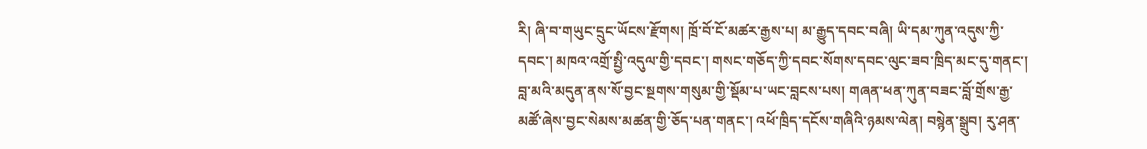རི། ཞི་བ་གཡུང་དྲུང་ཡོངས་རྫོགས། ཁྲོ་བོ་ངོ་མཚར་རྒྱས་པ། མ་རྒྱུད་དབང་བཞི། ཡི་དམ་ཀུན་འདུས་ཀྱི་དབང་། མཁའ་འགྲོ་སྤྱི་འདུལ་གྱི་དབང་། གསང་གཅོད་ཀྱི་དབང་སོགས་དབང་ལུང་ཟབ་ཁྲིད་མང་དུ་གནང་། བླ་མའི་མདུན་ནས་སོ་བྱང་སྔགས་གསུམ་གྱི་སྡོམ་པ་ཡང་བླངས་པས། གཞན་ཕན་ཀུན་བཟང་བློ་གྲོས་རྒྱ་མཚོ་ཞེས་བྱང་སེམས་མཚན་གྱི་ཅོད་པན་གནང་། འཕོ་ཁྲིད་དངོས་གཞིའི་ཉམས་ལེན། བསྙེན་སྒྲུབ། རུ་ཤན་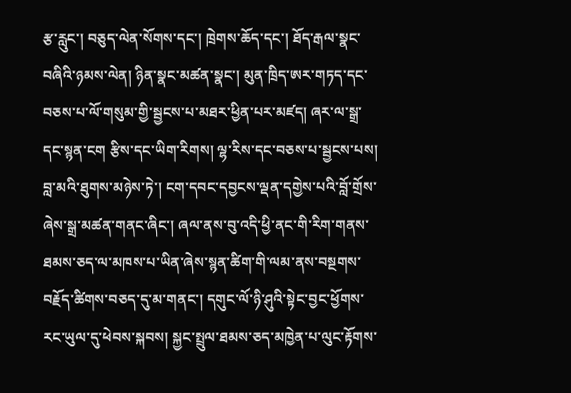རྩ་རླུང་། བཅུད་ལེན་སོགས་དང་། ཁྲེགས་ཆོད་དང་། ཐོད་རྒལ་སྣང་བཞིའི་ཉམས་ལེན། ཉིན་སྣང་མཚན་སྣང་། མུན་ཁྲིད་ཨར་གཏད་དང་བཅས་པ་ལོ་གསུམ་གྱི་སྦྱངས་པ་མཐར་ཕྱིན་པར་མཛད། ཞར་ལ་སྒྲ་དང་སྙན་ངག རྩིས་དང་ཡིག་རིགས། ལྷ་རིས་དང་བཅས་པ་སྦྱངས་པས། བླ་མའི་ཐུགས་མཉེས་ཏེ་། ངག་དབང་དབྱངས་ལྡན་དགྱེས་པའི་བློ་གྲོས་ཞེས་སྒྲ་མཚན་གནང་ཞིང་། ཞལ་ནས་བུ་འདི་ཕྱི་ནང་གི་རིག་གནས་ཐམས་ཅད་ལ་མཁས་པ་ཡིན་ཞེས་སྙན་ཚིག་གི་ལམ་ནས་བསྔགས་བརྗོད་ཚིགས་བཅད་དུ་མ་གནང་། དགུང་ལོ་ཉི་ཤུའི་སྟེང་བྱང་ཕྱོགས་རང་ཡུལ་དུ་ཕེབས་སྐབས། སྐྱང་སྤྲུལ་ཐམས་ཅད་མཁྱེན་པ་ལུང་རྟོགས་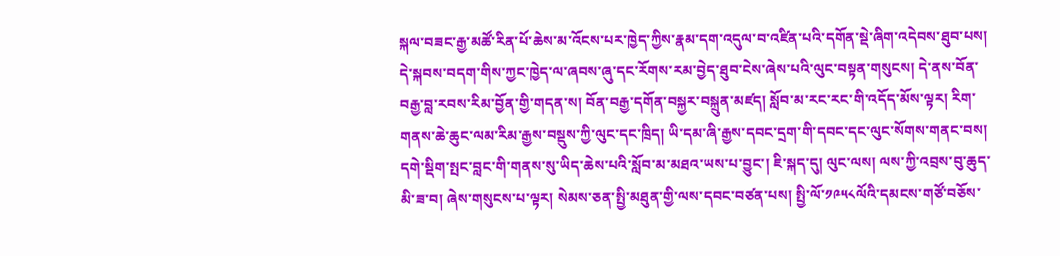སྐལ་བཟང་རྒྱ་མཚོ་རིན་པོ་ཆེས་མ་འོངས་པར་ཁྱེད་ཀྱིས་རྣམ་དག་འདུལ་བ་འཛིན་པའི་དགོན་སྡེ་ཞིག་འདེབས་ཐུབ་པས། དེ་སྐབས་བདག་གིས་ཀྱང་ཁྱེད་ལ་ཞབས་ཞུ་དང་རོགས་རམ་བྱེད་ཐུབ་ངེས་ཞེས་པའི་ལུང་བསྟན་གསུངས། དེ་ནས་བོན་བརྒྱ་བླ་རབས་རིམ་བྱོན་གྱི་གདན་ས། བོན་བརྒྱ་དགོན་བསྐྱར་བསྐྲུན་མཛད། སློབ་མ་རང་རང་གི་འདོད་མོས་ལྟར། རིག་གནས་ཆེ་ཆུང་ལམ་རིམ་རྒྱས་བསྡུས་ཀྱི་ལུང་དང་ཁྲིད། ཡི་དམ་ཞི་རྒྱས་དབང་དྲག་གི་དབང་དང་ལུང་སོགས་གནང་བས། དགེ་སྡིག་སྤང་བླང་གི་གནས་སུ་ཡིད་ཆེས་པའི་སློབ་མ་མཐའ་ཡས་པ་བྱུང་། ཇི་སྐད་དུ། ལུང་ལས། ལས་ཀྱི་འབྲས་བུ་ཆུད་མི་ཟ་བ། ཞེས་གསུངས་པ་ལྟར། སེམས་ཅན་སྤྱི་མཐུན་གྱི་ལས་དབང་བཙན་པས། སྤྱི་ལོ་༡༩༥༨ལོའི་དམངས་གཙོ་བཅོས་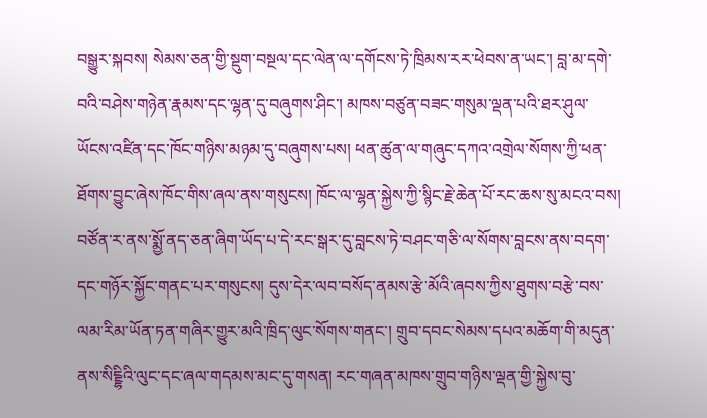བསྒྱུར་སྐབས། སེམས་ཅན་གྱི་སྡུག་བསྔལ་དང་ལེན་ལ་དགོངས་ཏེ་ཁྲིམས་རར་ཕེབས་ན་ཡང་། བླ་མ་དགེ་བའི་བཤེས་གཉེན་རྣམས་དང་ལྷན་དུ་བཞུགས་ཤིང་། མཁས་བཙུན་བཟང་གསུམ་ལྡན་པའི་ཐར་ཤུལ་ཡོངས་འཛིན་དང་ཁོང་གཉིས་མཉམ་དུ་བཞུགས་པས། ཕན་ཚུན་ལ་གཞུང་དཀའ་འགྲེལ་སོགས་ཀྱི་ཕན་ཐོགས་བྱུང་ཞེས་ཁོང་གིས་ཞལ་ནས་གསུངས། ཁོང་ལ་ལྷན་སྐྱེས་ཀྱི་སྙིང་རྗེ་ཆེན་པོ་རང་ཆས་སུ་མངའ་བས། བཙོན་ར་ནས་སྨྱོ་ནད་ཅན་ཞིག་ཡོད་པ་དེ་རང་སྒར་དུ་བླངས་ཏེ་བཤང་གཅི་ལ་སོགས་བླངས་ནས་བདག་དང་གཉོར་སྐྱོང་གནང་པར་གསུངས། དུས་དེར་ལབ་བསོད་ནམས་རྩེ་མོའི་ཞབས་ཀྱིས་ཐུགས་བརྩེ་བས་ལམ་རིམ་ཡོན་ཏན་གཞིར་གྱུར་མའི་ཁྲིད་ལུང་སོགས་གནང་། གྲུབ་དབང་སེམས་དཔའ་མཆོག་གི་མདུན་ནས་སིངྔྷིའི་ལུང་དང་ཞལ་གདམས་མང་དུ་གསན། རང་གཞན་མཁས་གྲུབ་གཉིས་ལྡན་གྱི་སྐྱེས་བུ་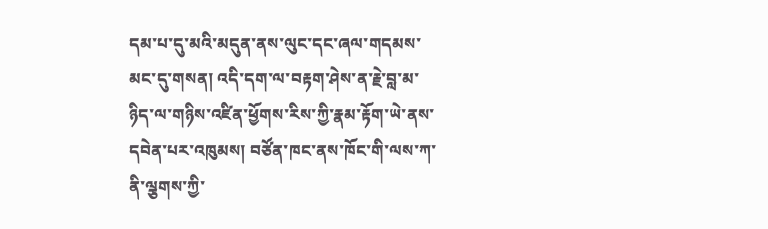དམ་པ་དུ་མའི་མདུན་ནས་ལུང་དང་ཞལ་གདམས་མང་དུ་གསན། འདི་དག་ལ་བརྟག་ཤེས་ན་རྗེ་བླ་མ་ཉིད་ལ་གཉིས་འཛིན་ཕྱོགས་རིས་ཀྱི་རྣམ་རྟོག་ཡེ་ནས་དབེན་པར་འཁུམས། བཙོན་ཁང་ནས་ཁོང་གི་ལས་ཀ་ནི་ལྕགས་ཀྱི་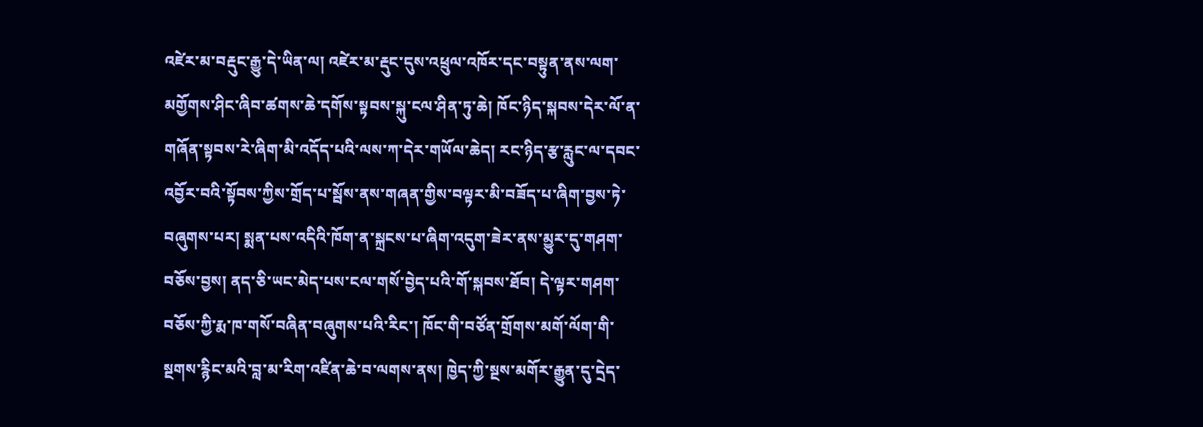འཛེར་མ་བརྡུང་རྒྱུ་དེ་ཡིན་ལ། འཛེར་མ་རྡུང་དུས་འཕྲུལ་འཁོར་དང་བསྟུན་ནས་ལག་མགྱོགས་ཤིང་ཞིབ་ཚགས་ཆེ་དགོས་སྟབས་སྐུ་ངལ་ཤིན་ཏུ་ཆེ། ཁོང་ཉིད་སྐབས་དེར་ལོ་ན་གཞོན་སྟབས་རེ་ཞིག་མི་འདོད་པའི་ལས་ཀ་དེར་གཡོལ་ཆེད། རང་ཉིད་རྩ་རླུང་ལ་དབང་འབྱོར་བའི་སྟོབས་ཀྱིས་གྲོད་པ་སྦོས་ནས་གཞན་གྱིས་བལྟར་མི་བཟོད་པ་ཞིག་བྱས་ཏེ་བཞུགས་པར། སྨན་པས་འདིའི་ཁོག་ན་སྐྲངས་པ་ཞིག་འདུག་ཟེར་ནས་མྱུར་དུ་གཤག་བཅོས་བྱས། ནད་ཅི་ཡང་མེད་པས་ངལ་གསོ་བྱེད་པའི་གོ་སྐབས་ཐོབ། དེ་ལྟར་གཤག་བཅོས་ཀྱི་རྨ་ཁ་གསོ་བཞིན་བཞུགས་པའི་རིང་། ཁོང་གི་བཙོན་གྲོགས་མགོ་ལོག་གི་སྔགས་རྙིང་མའི་བླ་མ་རིག་འཛིན་ཆེ་བ་ལགས་ནས། ཁྱེད་ཀྱི་སྔས་མགོར་རྒྱུན་དུ་དྲེད་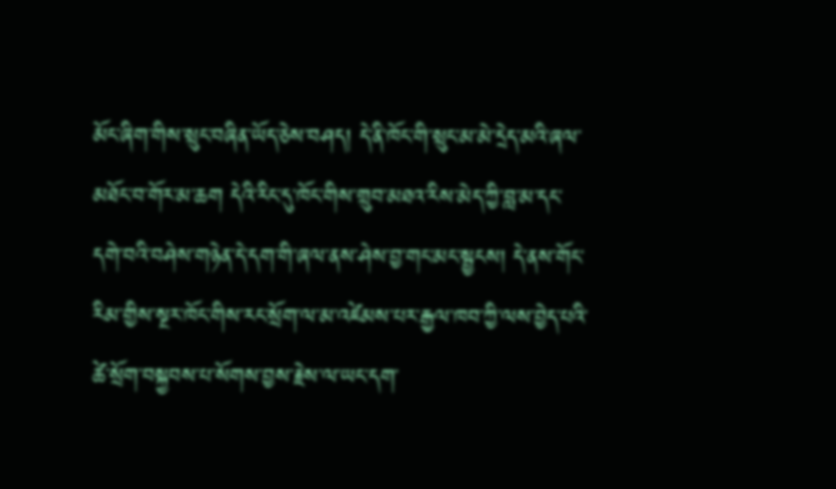མོང་ཞིག་གིས་སྲུང་བཞིན་ཡོད་ཅེས་བཤད། དེ་ནི་ཁོང་གི་སྲུང་མ་མེ་དྲེད་མའི་ཞལ་མཐོང་བ་གོར་མ་ཆག དེའི་རིང་དུ་ཁོང་གིས་གྲུབ་མཐའ་རིས་མེད་ཀྱི་བླ་མ་དང་དགེ་བའི་བཤེས་གཉེན་དེ་དག་གི་ཞལ་ནས་ཤེས་བྱ་གང་མང་སྦྱངས། དེ་ནས་གོང་རིམ་གྱིས་སྔར་ཁོང་གིས་རང་སྲོག་ལ་མ་འཛེམས་པར་རྒྱལ་ཁབ་ཀྱི་ལས་བྱེད་པའི་ཚེ་སྲོག་བསྐྱབས་པ་སོགས་བྱས་རྗེས་ལ་ཡང་དག་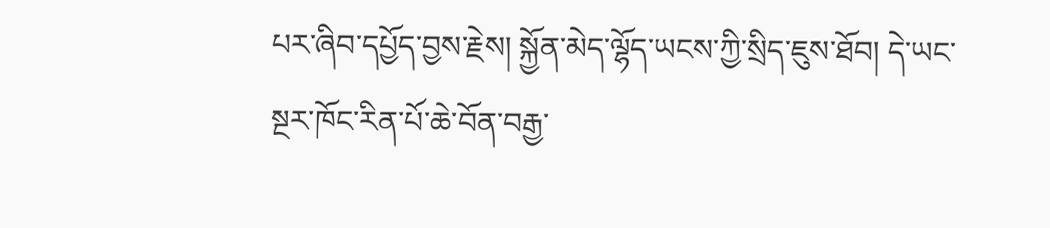པར་ཞིབ་དཔྱོད་བྱས་རྗེས། སྐྱོན་མེད་ལྷོད་ཡངས་ཀྱི་སྲིད་ཇུས་ཐོབ། དེ་ཡང་སྔར་ཁོང་རིན་པོ་ཆེ་བོན་བརྒྱ་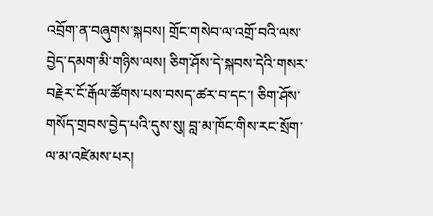འབྲོག་ན་བཞུགས་སྐབས། གྲོང་གསེབ་ལ་འགྲོ་བའི་ལས་བྱེད་དམག་མི་གཉིས་ལས། ཅིག་ཤོས་དེ་སྐབས་དེའི་གསར་བརྗེར་ངོ་རྒོལ་ཚོགས་པས་བསད་ཚར་བ་དང་། ཅིག་ཤོས་གསོད་གྲབས་བྱེད་པའི་དུས་སུ། བླ་མ་ཁོང་གིས་རང་སྲོག་ལ་མ་འཛེམས་པར།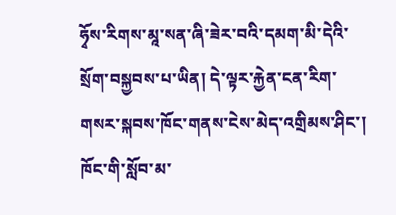ཧྭོས་རིགས་མཱ་སན་ཞི་ཟེར་བའི་དམག་མི་དེའི་སྲོག་བསྐྱབས་པ་ཡིན། དེ་ལྟར་རྐྱེན་ངན་རིག་གསར་སྐབས་ཁོང་གནས་ངེས་མེད་འགྲིམས་ཤིང་། ཁོང་གི་སློབ་མ་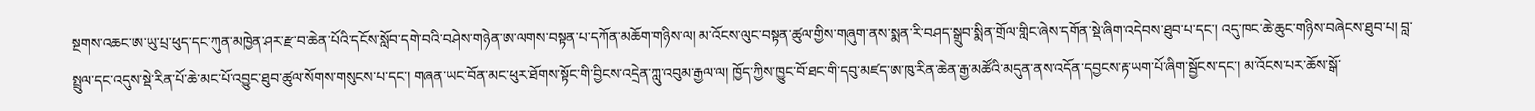སྔགས་འཆང་ཨ་ཡུ་པྲ་ཕུད་དང་ཀུན་མཁྱེན་ཤར་རྫ་བ་ཆེན་པོའི་དངོས་སློབ་དགེ་བའི་བཤེས་གཉེན་ཨ་ལགས་བསྟན་པ་དཀོན་མཆོག་གཉིས་ལ། མ་འོངས་ལུང་བསྟན་ཚུལ་གྱིས་གཞུག་ནས་སྨན་རི་བཤད་སྒྲུབ་སྨིན་གྲོལ་གླིང་ཞེས་དགོན་སྡེ་ཞིག་འདེབས་ཐུབ་པ་དང་། འདུ་ཁང་ཆེ་ཆུང་གཉིས་བཞེངས་ཐུབ་པ། བླ་སྤྲུལ་དང་འདུས་སྡེ་རིན་པོ་ཆེ་མང་པོ་འབྱུང་ཐུབ་ཚུལ་སོགས་གསུངས་པ་དང་། གཞན་ཡང་བོན་མང་ཕུར་ཐོགས་སྟོང་གི་བྱིངས་འདྲེན་ཀླུ་འབུམ་རྒྱལ་ལ། ཁྱོད་ཀྱིས་ཁྱུང་བོ་ཐང་གི་དབུ་མཛད་ཨ་ཁུ་རིན་ཆེན་རྒྱ་མཚོའི་མདུན་ནས་འདོན་དབྱངས་རྟ་ཡག་པོ་ཞིག་སྦྱོངས་དང་། མ་འོངས་པར་ཆོས་སྒོ་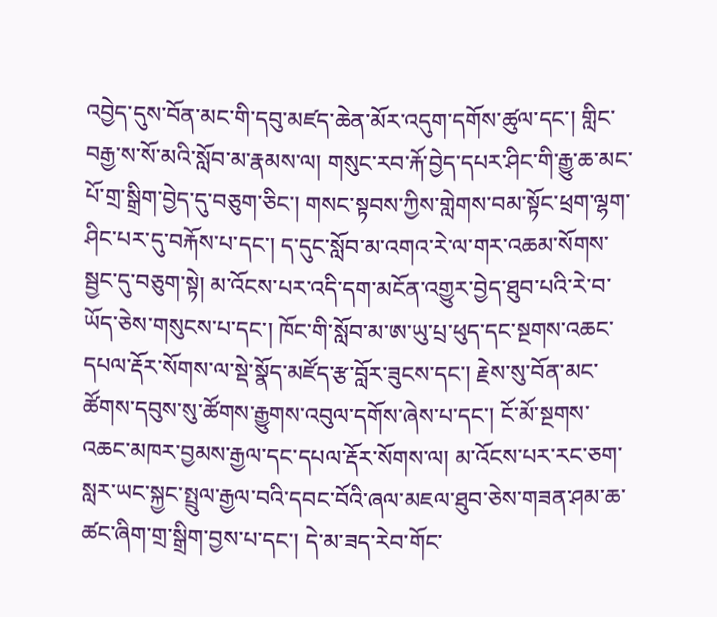འབྱེད་དུས་བོན་མང་གི་དབུ་མཛད་ཆེན་མོར་འདུག་དགོས་ཚུལ་དང་། གླིང་བརྒྱ་ས་སོ་མའི་སློབ་མ་རྣམས་ལ། གསུང་རབ་རྐོ་བྱེད་དཔར་ཤིང་གི་རྒྱུ་ཆ་མང་པོ་གྲ་སྒྲིག་བྱེད་དུ་བཅུག་ཅིང་། གསང་སྟབས་ཀྱིས་གླེགས་བམ་སྟོང་ཕྲག་ལྷག་ཤིང་པར་དུ་བརྐོས་པ་དང་། ད་དུང་སློབ་མ་འགའ་རེ་ལ་གར་འཆམ་སོགས་སྦྱང་དུ་བཅུག་སྟེ། མ་འོངས་པར་འདི་དག་མངོན་འགྱུར་བྱེད་ཐུབ་པའི་རེ་བ་ཡོད་ཅེས་གསུངས་པ་དང་། ཁོང་གི་སློབ་མ་ཨ་ཡུ་པྲ་ཕུད་དང་སྔགས་འཆང་དཔལ་རྡོར་སོགས་ལ་སྡེ་སྣོད་མཛོད་རྩ་བློར་ཟུངས་དང་། རྗེས་སུ་བོན་མང་ཚོགས་དབུས་སུ་ཚོགས་རྒྱུགས་འབུལ་དགོས་ཞེས་པ་དང་། ངོ་མོ་སྔགས་འཆང་མཁར་བྱམས་རྒྱལ་དང་དཔལ་རྡོར་སོགས་ལ། མ་འོངས་པར་རང་ཅག་སླར་ཡང་སྐྱང་སྤྲུལ་རྒྱལ་བའི་དབང་བོའི་ཞལ་མཇལ་ཐུབ་ཅེས་གཟན་ཤམ་ཆ་ཚང་ཞིག་གྲ་སྒྲིག་བྱས་པ་དང་། དེ་མ་ཟད་རེབ་གོང་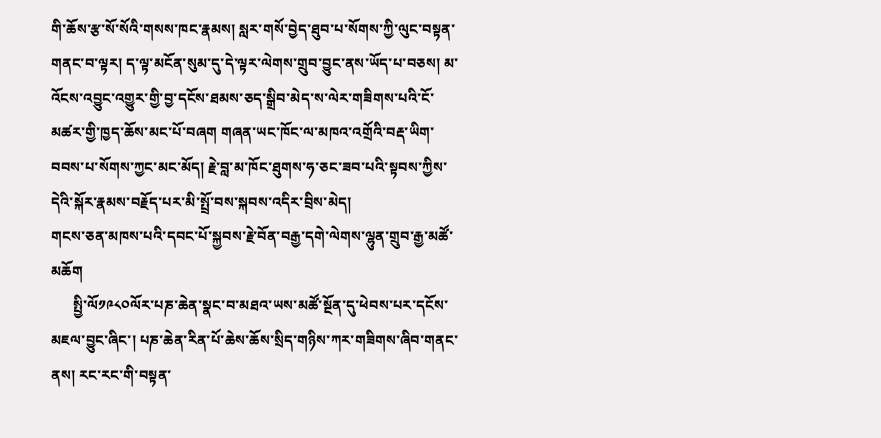གི་ཆོས་རྩ་སོ་སོའི་གསས་ཁང་རྣམས། སླར་གསོ་བྱེད་ཐུབ་པ་སོགས་ཀྱི་ལུང་བསྟན་གནང་བ་ལྟར། ད་ལྟ་མངོན་སུམ་དུ་དེ་ལྟར་ལེགས་གྲུབ་བྱུང་ནས་ཡོད་པ་བཅས། མ་འོངས་འབྱུང་འགྱུར་གྱི་བྱ་དངོས་ཐམས་ཅད་སྒྲིབ་མེད་ས་ལེར་གཟིགས་པའི་ངོ་མཚར་གྱི་ཁྱད་ཆོས་མང་པོ་བཞག གཞན་ཡང་ཁོང་ལ་མཁའ་འགྲོའི་བརྡ་ཡིག་བབས་པ་སོགས་ཀྱང་མང་མོད། རྗེ་བླ་མ་ཁོང་ཐུགས་ཧ་ཅང་ཟབ་པའི་སྟབས་ཀྱིས་དེའི་སྐོར་རྣམས་བརྗོད་པར་མི་སྤྲོ་བས་སྐབས་འདིར་བྲིས་མེད།
གངས་ཅན་མཁས་པའི་དབང་པོ་སྐྱབས་རྗེ་བོན་བརྒྱ་དགེ་ལེགས་ལྷུན་གྲུབ་རྒྱ་མཚོ་མཆོག
      སྤྱི་ལོ༡༩༨༠ལོར་པཎ་ཆེན་སྣང་བ་མཐའ་ཡས་མཚོ་སྔོན་དུ་ཕེབས་པར་དངོས་མཇལ་བྱུང་ཞིང་། པཎ་ཆེན་རིན་པོ་ཆེས་ཆོས་སྲིད་གཉིས་ཀར་གཟིགས་ཞིབ་གནང་ནས། རང་རང་གི་བསྟན་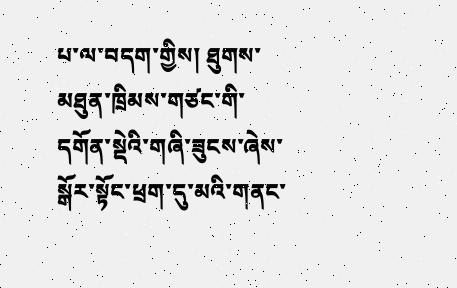པ་ལ་བདག་གྱིས། ཐུགས་མཐུན་ཁྲིམས་གཙང་གི་དགོན་སྡེའི་གཞི་ཟུངས་ཞེས་སྒོར་སྟོང་ཕྲག་དུ་མའི་གནང་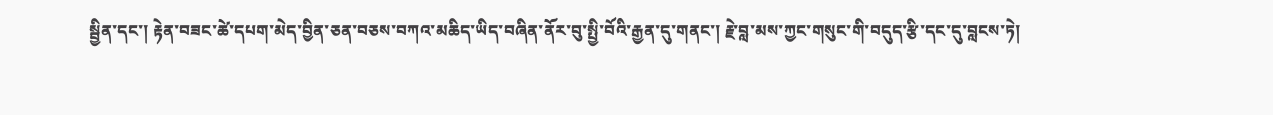སྦྱིན་དང་། རྟེན་བཟང་ཚེ་དཔག་མེད་བྱིན་ཅན་བཅས་བཀའ་མཆིད་ཡིད་བཞིན་ནོར་བུ་སྤྱི་བོའི་རྒྱན་དུ་གནང་། རྗེ་བླ་མས་ཀྱང་གསུང་གི་བདུད་རྩི་དང་དུ་བླངས་ཏེ།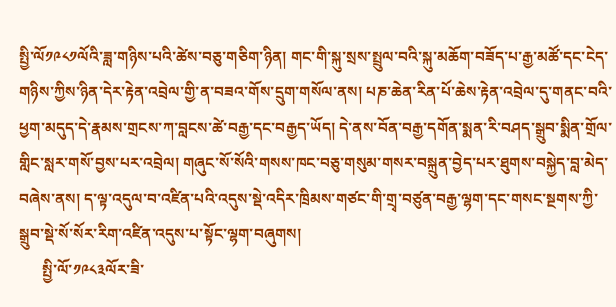སྤྱི་ལོ༡༩༨༡ལོའི་ཟླ་གཉིས་པའི་ཚེས་བཅུ་གཅིག་ཉིན། གང་གི་སྐུ་སྲས་སྤྲུལ་བའི་སྐུ་མཆོག་བཟོད་པ་རྒྱ་མཚོ་དང་ངེད་གཉིས་ཀྱིས་ཉིན་དེར་རྟེན་འབྲེལ་གྱི་ན་བཟའ་གོས་དྲུག་གསོལ་ནས། པཎ་ཆེན་རིན་པོ་ཆེས་རྟེན་འབྲེལ་དུ་གནང་བའི་ཕྱག་མདུད་དེ་རྣམས་གྲངས་ཀ་བླངས་ཚེ་བརྒྱ་དང་བརྒྱད་ཡོད། དེ་ནས་བོན་བརྒྱ་དགོན་སྨན་རི་བཤད་སྒྲུབ་སྨིན་གྲོལ་གླིང་སླར་གསོ་བྱས་པར་འབྲེལ། གཞུང་སོ་སོའི་གསས་ཁང་བཅུ་གསུམ་གསར་བསྐྲུན་བྱེད་པར་ཐུགས་བསྐྱེད་བླ་མེད་བཞེས་ནས། ད་ལྟ་འདུལ་བ་འཛིན་པའི་འདུས་སྡེ་འདིར་ཁྲིམས་གཙང་གི་གྲྭ་བཙུན་བརྒྱ་ལྷག་དང་གསང་སྔགས་ཀྱི་སྒྲུབ་སྡེ་སོ་སོར་རིག་འཛིན་འདུས་པ་སྟོང་ལྷག་བཞུགས།
      སྤྱི་ལོ་༡༩༨༣ལོར་ཟི་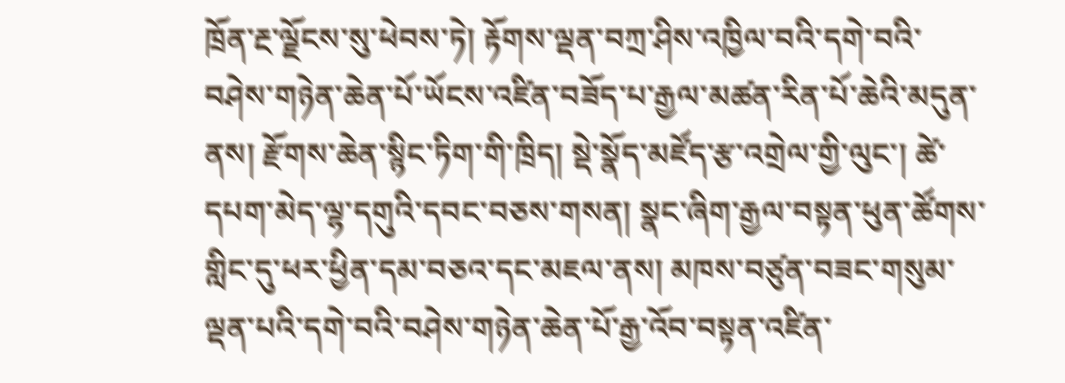ཁྲོན་རྔ་ལྗོངས་སུ་ཕེབས་ཏེ། རྟོགས་ལྡན་བཀྲ་ཤིས་འཁྱིལ་བའི་དགེ་བའི་བཤེས་གཉེན་ཆེན་པོ་ཡོངས་འཛིན་བཟོད་པ་རྒྱལ་མཚན་རིན་པོ་ཆེའི་མདུན་ནས། རྫོགས་ཆེན་སྙིང་ཏིག་གི་ཁྲིད། སྡེ་སྣོད་མཛོད་རྩ་འགྲེལ་གྱི་ལུང་། ཚེ་དཔག་མེད་ལྷ་དགུའི་དབང་བཅས་གསན། སྣང་ཞིག་རྒྱལ་བསྟན་ཕུན་ཚོགས་གླིང་དུ་ཕར་ཕྱིན་དམ་བཅའ་དང་མཇལ་ནས། མཁས་བཙུན་བཟང་གསུམ་ལྡན་པའི་དགེ་བའི་བཤེས་གཉེན་ཆེན་པོ་རྒྱ་འོབ་བསྟན་འཛིན་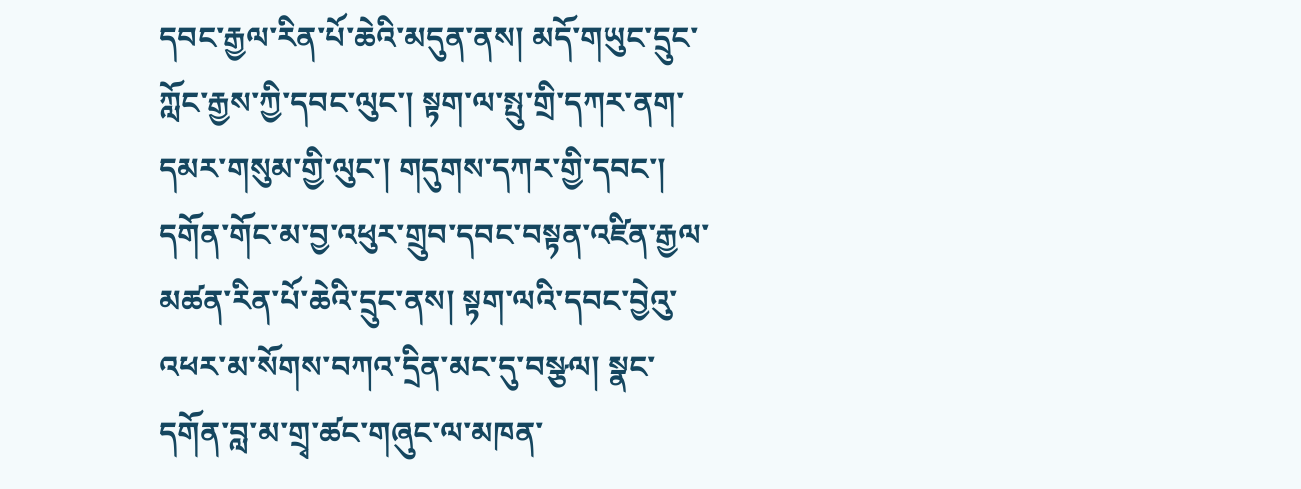དབང་རྒྱལ་རིན་པོ་ཆེའི་མདུན་ནས། མདོ་གཡུང་དྲུང་ཀློང་རྒྱས་ཀྱི་དབང་ལུང་། སྟག་ལ་སྤུ་གྲི་དཀར་ནག་དམར་གསུམ་གྱི་ལུང་། གདུགས་དཀར་གྱི་དབང་། དགོན་གོང་མ་བྱ་འཕུར་གྲུབ་དབང་བསྟན་འཛིན་རྒྱལ་མཚན་རིན་པོ་ཆེའི་དྲུང་ནས། སྟག་ལའི་དབང་བྱེའུ་འཕར་མ་སོགས་བཀའ་དྲིན་མང་དུ་བསྩལ། སྣང་དགོན་བླ་མ་གྲྭ་ཚང་གཞུང་ལ་མཁན་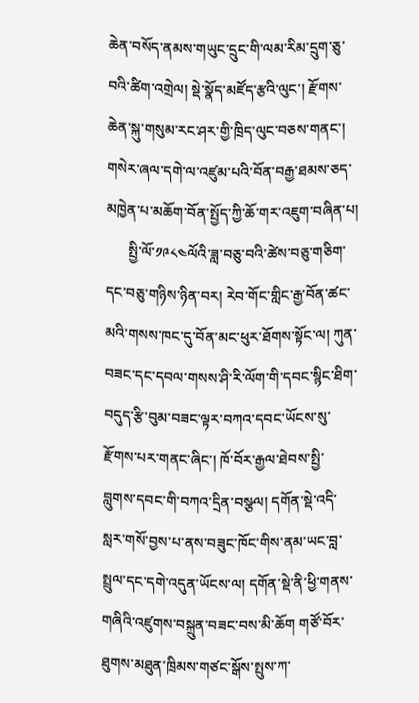ཆེན་བསོད་ནམས་གཡུང་དྲུང་གི་ལམ་རིམ་དྲུག་ཅུ་བའི་ཚིག་འགྲེལ། སྡེ་སྣོད་མཛོད་རྩའི་ལུང་། རྫོགས་ཆེན་སྐུ་གསུམ་རང་ཤར་གྱི་ཁྲིད་ལུང་བཅས་གནང་།
གསེར་ཞལ་དགེ་ལ་འཛུམ་པའི་བོན་བརྒྱ་ཐམས་ཅད་མཁྱེན་པ་མཆོག་བོན་སྤྱོད་ཀྱི་ཆོ་གར་འཇུག་བཞིན་པ།
      སྤྱི་ལོ་༡༩༨༤ལོའི་ཟླ་བཅུ་བའི་ཚེས་བཅུ་གཅིག་དང་བཅུ་གཉིས་ཉིན་བར། རེབ་གོང་གླིང་རྒྱ་བོན་ཚང་མའི་གསས་ཁང་དུ་བོན་མང་ཕུར་ཐོགས་སྟོང་ལ། ཀུན་བཟང་དང་དབལ་གསས་ཤི་རི་ལོག་གི་དབང་སྙིང་ཐིག་བདུད་རྩི་བུམ་བཟང་ལྟར་བཀའ་དབང་ཡོངས་སུ་རྫོགས་པར་གནང་ཞིང་། ཁོ་བོར་རྒྱལ་ཐེབས་སྤྱི་བླུགས་དབང་གི་བཀའ་དྲིན་བསྩལ། དགོན་སྡེ་འདི་སླར་གསོ་བྱས་པ་ནས་བཟུང་ཁོང་གིས་ནམ་ཡང་བླ་སྤྲུལ་དང་དགེ་འདུན་ཡོངས་ལ། དགོན་སྡེ་ནི་ཕྱི་གནས་གཞིའི་འཛུགས་བསྐྲུན་བཟང་བས་མི་ཆོག གཙོ་བོར་ཐུགས་མཐུན་ཁྲིམས་གཙང་སྒོས་སྤུས་ཀ་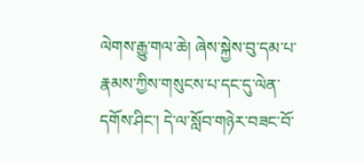ལེགས་རྒྱུ་གལ་ཆེ། ཞེས་སྐྱེས་བུ་དམ་པ་རྣམས་ཀྱིས་གསུངས་པ་དང་དུ་ལེན་དགོས་ཤིང་། དེ་ལ་སློབ་གཉེར་བཟང་བོ་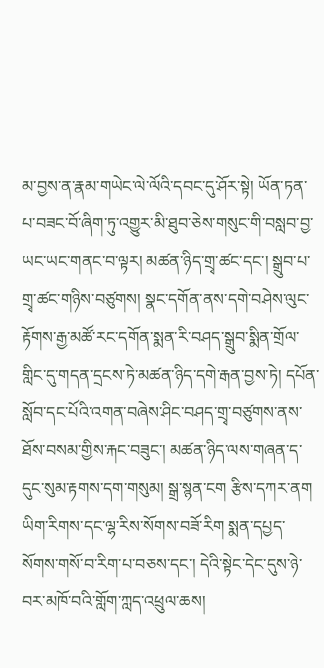མ་བྱས་ན་རྣམ་གཡེང་ལེ་ལོའི་དབང་དུ་ཤོར་སྟེ། ཡོན་ཏན་པ་བཟང་བོ་ཞིག་ཏུ་འགྱུར་མི་ཐུབ་ཅེས་གསུང་གི་བསླབ་བྱ་ཡང་ཡང་གནང་བ་ལྟར། མཚན་ཉིད་གྲྭ་ཚང་དང་། སྒྲུབ་པ་གྲྭ་ཚང་གཉིས་བཙུགས། སྣང་དགོན་ནས་དགེ་བཤེས་ལུང་རྟོགས་རྒྱ་མཚོ་རང་དགོན་སྨན་རི་བཤད་སྒྲུབ་སྨིན་གྲོལ་གླིང་དུ་གདན་དྲངས་ཏེ་མཚན་ཉིད་དགེ་རྒན་བྱས་ཏེ། དཔོན་སློབ་དང་པོའི་འགན་བཞེས་ཤིང་བཤད་གྲྭ་བཙུགས་ནས་ཐོས་བསམ་གྱིས་རྐང་བཟུང་། མཚན་ཉིད་ལས་གཞན་ད་དུང་སུམ་རྟགས་དག་གསུམ། སྒྲ་སྙན་ངག རྩིས་དཀར་ནག ཡིག་རིགས་དང་ལྷ་རིས་སོགས་བཟོ་རིག སྨན་དཔྱད་སོགས་གསོ་བ་རིག་པ་བཅས་དང་། དེའི་སྟེང་དེང་དུས་ཉེ་བར་མཁོ་བའི་གློག་ཀླད་འཕྲུལ་ཆས།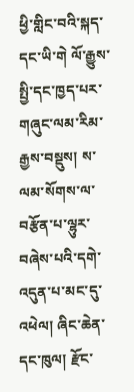ཕྱི་གླིང་བའི་སྐད་དང་ཡི་གེ ལོ་རྒྱུས་སྤྱི་དང་ཁྱད་པར་གཞུང་ལམ་རིམ་རྒྱས་བསྡུས། ས་ལམ་སོགས་ལ་བརྩོན་པ་ལྷུར་བཞེས་པའི་དགེ་འདུན་པ་མང་དུ་འཕེལ། ཞིང་ཆེན་དང་ཁུལ། རྫོང་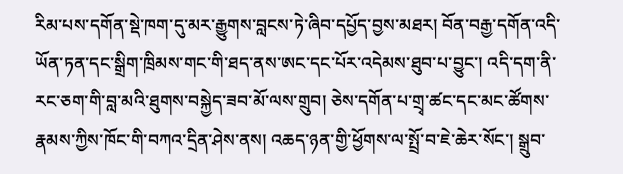རིམ་པས་དགོན་སྡེ་ཁག་དུ་མར་རྒྱུགས་བླངས་ཏེ་ཞིབ་དཔྱོད་བྱས་མཐར། བོན་བརྒྱ་དགོན་འདི་ཡོན་ཏན་དང་སྒྲིག་ཁྲིམས་གང་གི་ཐད་ནས་ཨང་དང་པོར་འདེམས་ཐུབ་པ་བྱུང་། འདི་དག་ནི་རང་ཅག་གི་བླ་མའི་ཐུགས་བསྐྱེད་ཟབ་མོ་ལས་གྲུབ། ཅེས་དགོན་པ་གྲྭ་ཚང་དང་མང་ཚོགས་རྣམས་ཀྱིས་ཁོང་གི་བཀའ་དྲིན་ཤེས་ནས། འཆད་ཉན་གྱི་ཕྱོགས་ལ་སྤྲོ་བ་ཇེ་ཆེར་སོང་། སྒྲུབ་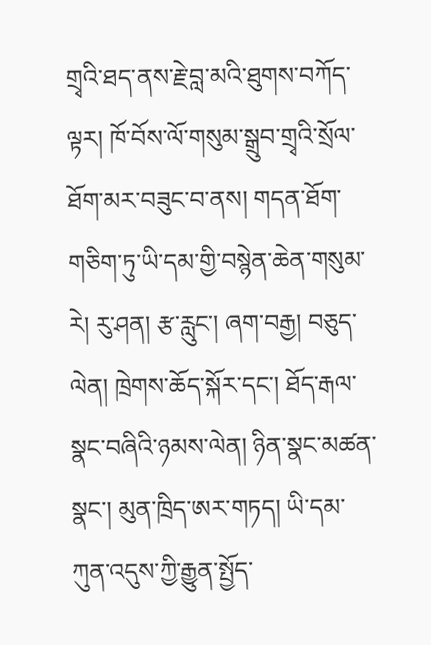གྲྭའི་ཐད་ནས་རྗེ་བླ་མའི་ཐུགས་བཀོད་ལྟར། ཁོ་བོས་ལོ་གསུམ་སྒྲུབ་གྲྭའི་སྲོལ་ཐོག་མར་བཟུང་བ་ནས། གདན་ཐོག་གཅིག་ཏུ་ཡི་དམ་གྱི་བསྙེན་ཆེན་གསུམ་རེ། རུ་ཤན། རྩ་རླུང་། ཞག་བརྒྱ། བཅུད་ལེན། ཁྲེགས་ཆོད་སྐོར་དང་། ཐོད་རྒལ་སྣང་བཞིའི་ཉམས་ལེན། ཉིན་སྣང་མཚན་སྣང་། མུན་ཁྲིད་ཨར་གཏད། ཡི་དམ་ཀུན་འདུས་ཀྱི་རྒྱུན་སྤྱོད་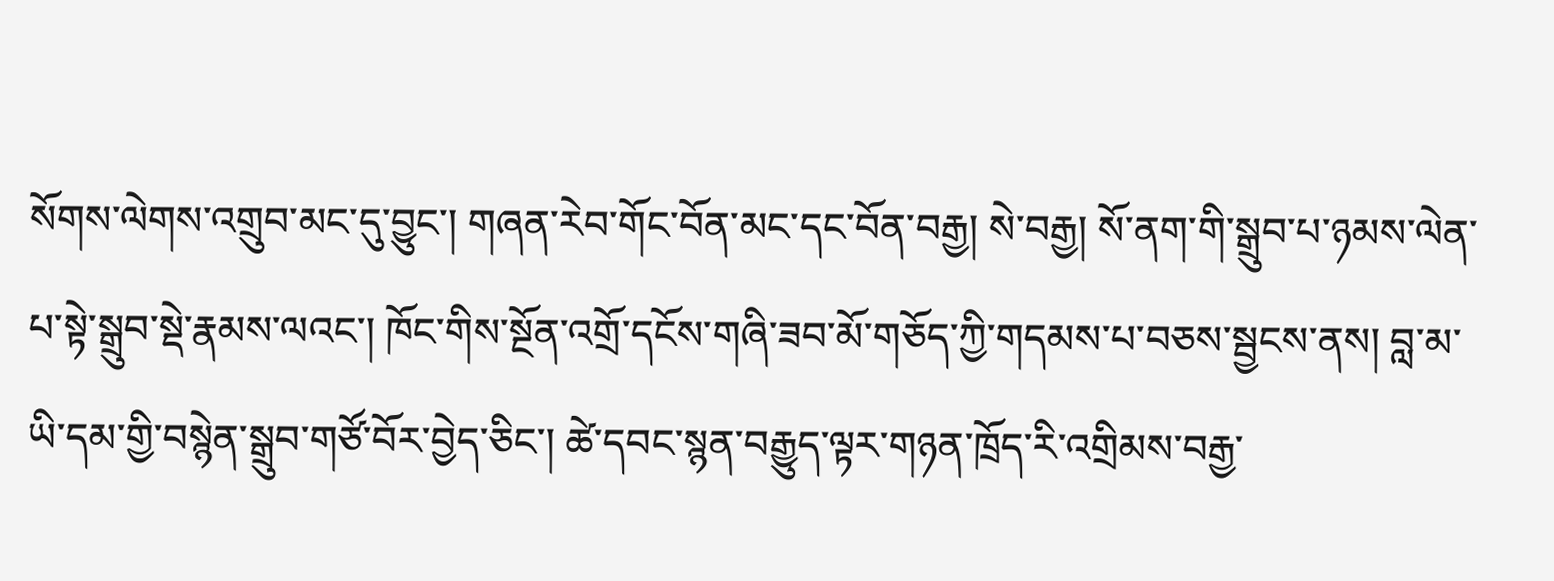སོགས་ལེགས་འགྲུབ་མང་དུ་བྱུང་། གཞན་རེབ་གོང་བོན་མང་དང་བོན་བརྒྱ། སེ་བརྒྱ། སོ་ནག་གི་སྒྲུབ་པ་ཉམས་ལེན་པ་སྟེ་སྒྲུབ་སྡེ་རྣམས་ལའང་། ཁོང་གིས་སྔོན་འགྲོ་དངོས་གཞི་ཟབ་མོ་གཅོད་ཀྱི་གདམས་པ་བཅས་སྦྱངས་ནས། བླ་མ་ཡི་དམ་གྱི་བསྙེན་སྒྲུབ་གཙོ་བོར་བྱེད་ཅིང་། ཚེ་དབང་སྙན་བརྒྱུད་ལྟར་གཉན་ཁྲོད་རི་འགྲིམས་བརྒྱ་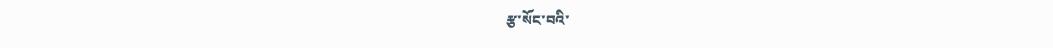རྩ་སོང་བའི་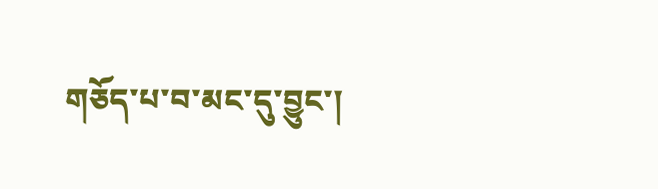གཅོད་པ་བ་མང་དུ་བྱུང་།